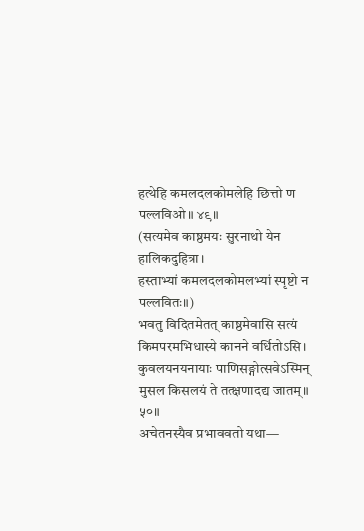हत्थेहि कमलदलकोमलेहि छित्तो ण पल्लविओ॥ ४९॥
(सत्यमेव काष्ठमयः सुरनाथो येन हालिकदुहित्रा।
हस्ताभ्यां कमलदलकोमलभ्यां स्पृष्टो न पल्लवितः॥)
भवतु विदितमेतत् काष्ठमेवासि सत्यं किमपरमभिधास्ये कानने वर्धितोऽसि।
कुवलयनयनायाः पाणिसङ्गोत्सवेऽस्मिन् मुसल किसलयं ते तत्क्षणादद्य जातम्॥ ५०॥
अचेतनस्यैव प्रभाववतो यथा—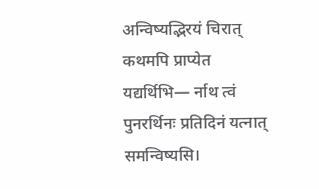अन्विष्यद्भिरयं चिरात् कथमपि प्राप्येत यद्यर्थिभि— र्नाथ त्वं पुनरर्थिनः प्रतिदिनं यत्नात् समन्विष्यसि।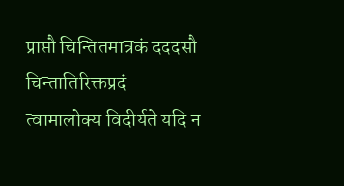प्राप्तौ चिन्तितमात्रकं दददसौ चिन्तातिरिक्तप्रदं त्वामालोक्य विदीर्यते यदि न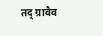तद् ग्रावैव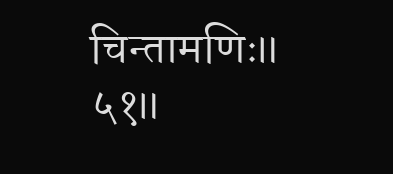चिन्तामणिः॥ ५१॥